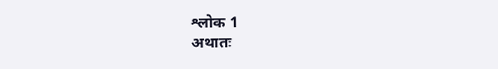श्लोक 1
अथातः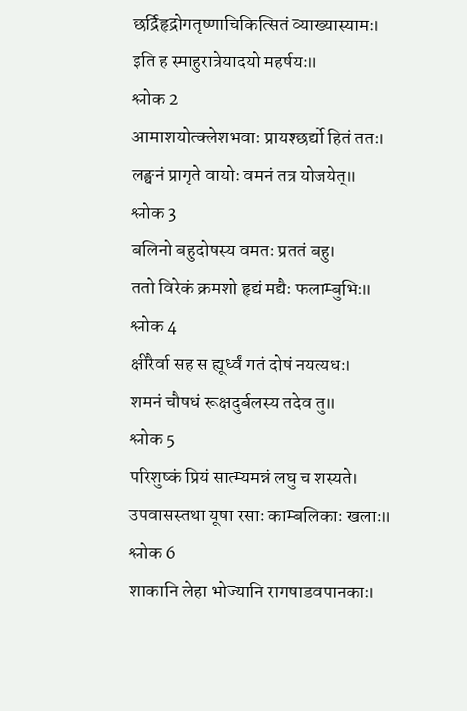छर्द्रिहृद्रोगतृष्णाचिकित्सितं व्याख्यास्यामः।
इति ह स्माहुरात्रेयादयो महर्षयः॥
श्लोक 2
आमाशयोत्क्लेशभवाः प्रायश्छर्द्यो हितं ततः।
लङ्घनं प्रागृते वायोः वमनं तत्र योजयेत्॥
श्लोक 3
बलिनो बहुदोषस्य वमतः प्रततं बहु।
ततो विरेकं क्रमशो हृद्यं मद्यैः फलाम्बुभिः॥
श्लोक 4
क्षीरैर्वा सह स ह्यूर्ध्वं गतं दोषं नयत्यधः।
शमनं चौषधं रूक्षदुर्बलस्य तदेव तु॥
श्लोक 5
परिशुष्कं प्रियं सात्म्यमन्नं लघु च शस्यते।
उपवासस्तथा यूषा रसाः काम्बलिकाः खलाः॥
श्लोक 6
शाकानि लेहा भोज्यानि रागषाडवपानकाः।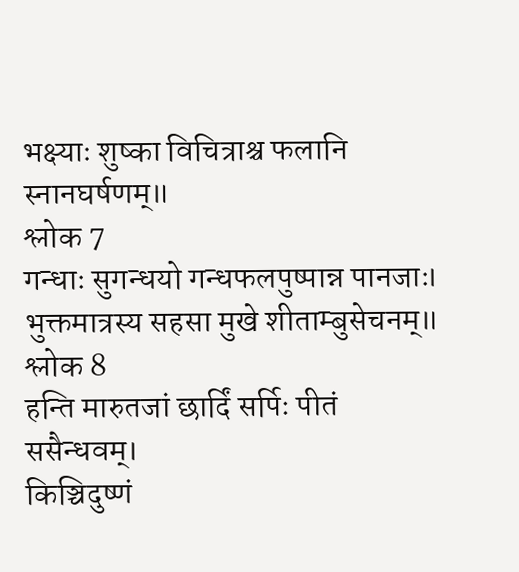भक्ष्याः शुष्का विचित्राश्च फलानि स्नानघर्षणम्॥
श्लोक 7
गन्धाः सुगन्धयो गन्धफलपुष्पान्न पानजाः।
भुक्तमात्रस्य सहसा मुखे शीताम्बुसेचनम्॥
श्लोक 8
हन्ति मारुतजां छार्दिं सर्पिः पीतं ससैन्धवम्।
किञ्चिदुष्णं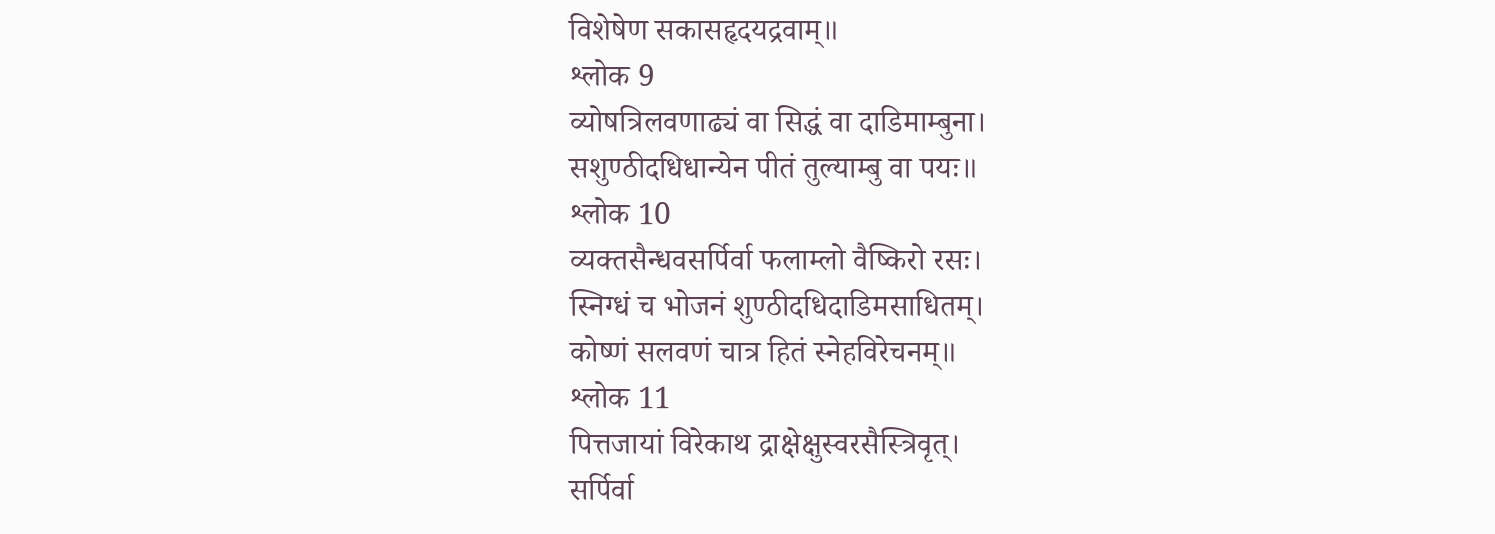विशेषेण सकासहृदयद्रवाम्॥
श्लोक 9
व्योषत्रिलवणाढ्यं वा सिद्धं वा दाडिमाम्बुना।
सशुण्ठीदधिधान्येन पीतं तुल्याम्बु वा पयः॥
श्लोक 10
व्यक्तसैन्धवसर्पिर्वा फलाम्लो वैष्किरो रसः।
स्निग्धं च भोजनं शुण्ठीदधिदाडिमसाधितम्।
कोष्णं सलवणं चात्र हितं स्नेहविरेचनम्॥
श्लोक 11
पित्तजायां विरेकाथ द्राक्षेक्षुस्वरसैस्त्रिवृत्।
सर्पिर्वा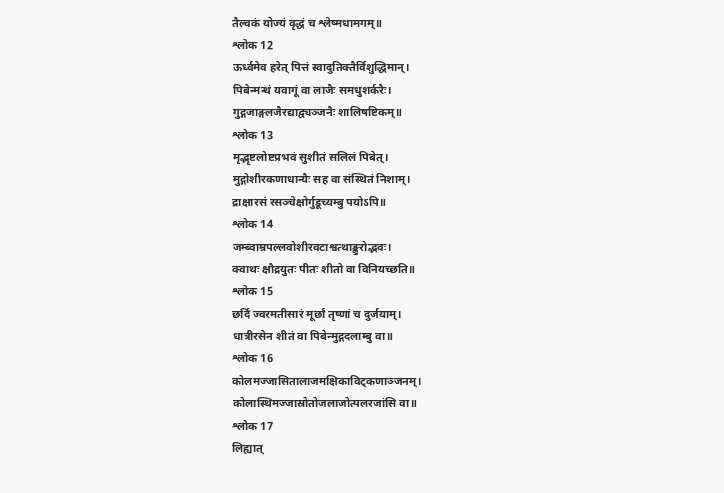तैल्वकं योज्यं वृद्धं च श्लेष्मधामगम्॥
श्लोक 12
ऊर्ध्वमेव हरेत् पित्तं स्वादुतिक्तैर्विशुद्धिमान्।
पिबेन्मन्थं यवागूं वा लाजैः समधुशर्करैः।
गुद्गजाङ्गलजैरद्याद्व्यञ्जनैः शालिषष्टिकम्॥
श्लोक 13
मृद्भृष्टलोष्टप्रभवं सुशीतं सलिलं पिबेत्।
मुद्गोशीरकणाधान्यैः सह वा संस्थितं निशाम्।
द्राक्षारसं रसञ्चेक्षोर्गुडूच्यम्बु पयोऽपि॥
श्लोक 14
जम्ब्वाम्रपल्लवोशीरवटाश्वत्थाङ्कुरोद्भवः।
क्वाथः क्षौद्रयुतः पीतः शीतो वा विनियच्छति॥
श्लोक 15
छर्दिं ज्वरमतीसारं मूर्छां तृष्णां च दुर्जयाम्।
धात्रीरसेन शीतं वा पिबेन्मुद्गदलाम्बु वा॥
श्लोक 16
कोलमज्जासितालाजमक्षिकाविट्कणाञ्जनम्।
कोलास्थिमज्जास्रोतोजलाजोत्पलरजांसि वा॥
श्लोक 17
लिह्यात्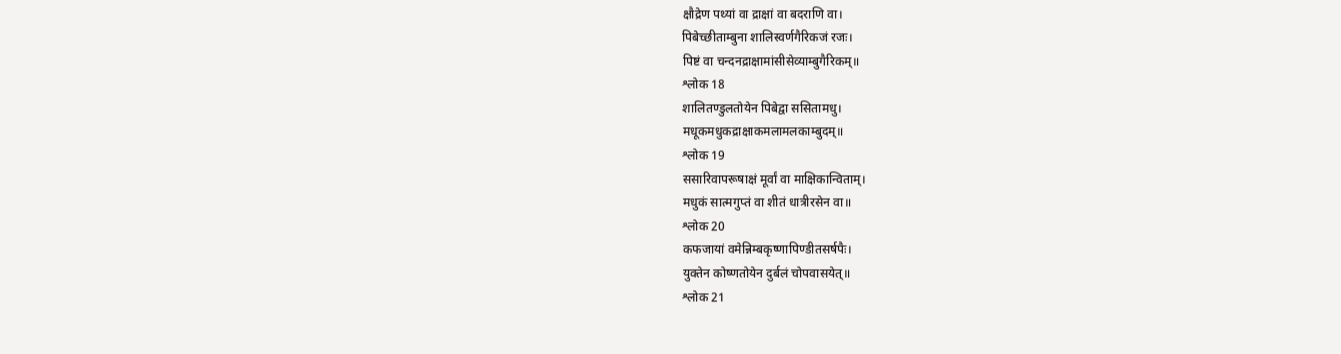क्षौद्रेण पथ्यां वा द्राक्षां वा बदराणि वा।
पिबेच्छीताम्बुना शालिस्वर्णगैरिकजं रजः।
पिष्टं वा चन्दनद्राक्षामांसीसेव्याम्बुगैरिकम्॥
श्लोक 18
शालितण्डुलतोयेन पिबेद्वा ससितामधु।
मधूकमधुकद्राक्षाकमलामलकाम्बुदम्॥
श्लोक 19
ससारिवापरूषाक्षं मूर्वां वा माक्षिकान्विताम्।
मधुकं सात्मगुप्तं वा शीतं धात्रीरसेन वा॥
श्लोक 20
कफजायां वमेन्निम्बकृष्णापिण्डीतसर्षपैः।
युक्तेन कोष्णतोयेन दुर्बलं चोपवासयेत्॥
श्लोक 21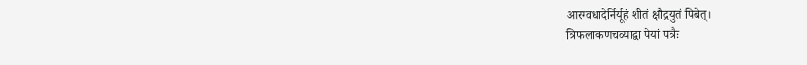आरग्वधादेर्निर्यूहं शीतं क्षौद्रयुतं पिबेत्।
त्रिफलाकणचव्याद्वा पेयां पत्रैः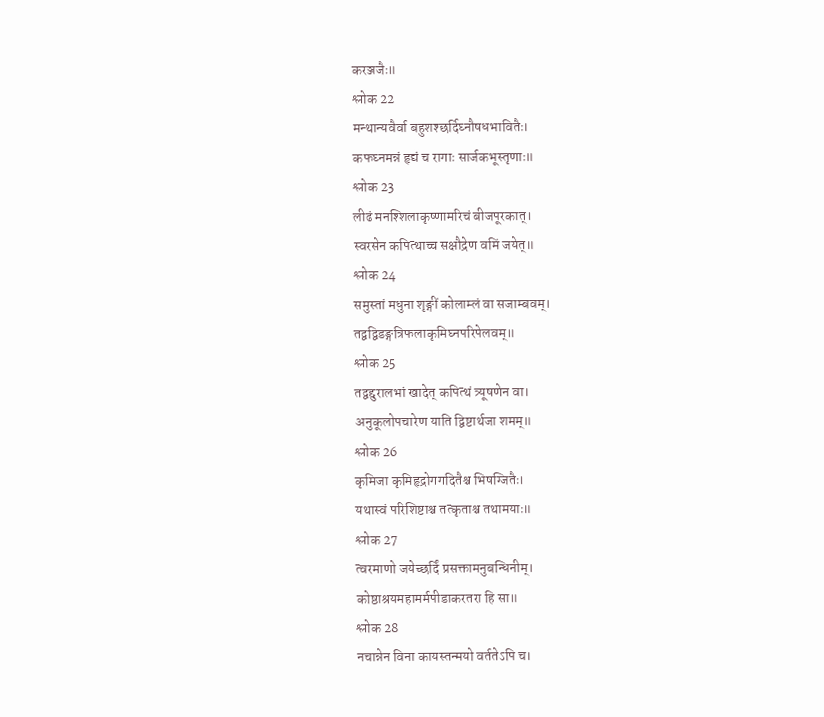करञ्जजैः॥
श्लोक 22
मन्थान्यवैर्वा बहुशश्छर्दिघ्नौषधभावितैः।
कफघ्नमन्नं हृद्यं च रागाः सार्जकभूस्तृणाः॥
श्लोक 23
लीढं मनश्शिलाकृष्णामरिचं बीजपूरकात्।
स्वरसेन कपित्थाच्च सक्षौद्रेण वमिं जयेत्॥
श्लोक 24
समुस्तां मधुना शृङ्गीं कोलाम्लं वा सजाम्बवम्।
तद्वद्विडङ्गत्रिफलाकृमिघ्नपरिपेलवम्॥
श्लोक 25
तद्वद्दुरालभां खादेत् कपित्थं त्र्यूषणेन वा।
अनुकूलोपचारेण याति द्विष्टार्थजा शमम्॥
श्लोक 26
कृमिजा कृमिहृद्रोगगदितैश्च भिषग्जितैः।
यथास्वं परिशिष्टाश्च तत्कृताश्च तथामयाः॥
श्लोक 27
त्वरमाणो जयेच्छर्दिं प्रसक्तामनुबन्धिनीम्।
कोष्ठाश्रयमहामर्मपीडाकरतरा हि सा॥
श्लोक 28
नचान्नेन विना कायस्तन्मयो वर्ततेऽपि च।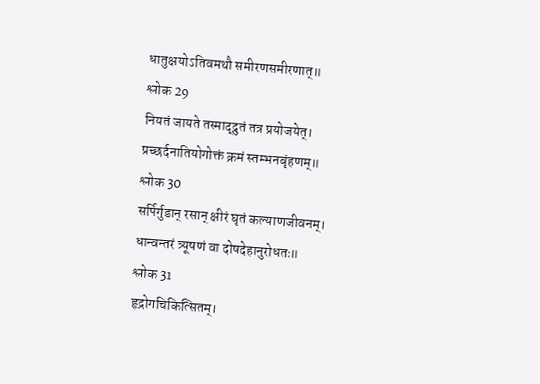धातुक्षयोऽतिवमथौ समीरणसमीरणात्॥
श्लोक 29
नियतं जायते तस्माद्द्रुतं तत्र प्रयोजयेत्।
प्रच्छर्दनातियोगोक्तं क्रमं स्तम्भनबृंहणम्॥
श्लोक 30
सर्पिर्गुडान् रसान् क्षीरं घृतं कल्याणजीवनम्।
धान्वन्तरं त्र्यूषणं वा दोषदेहानुरोधतः॥
श्लोक 31
हृद्रोगचिकित्सितम्।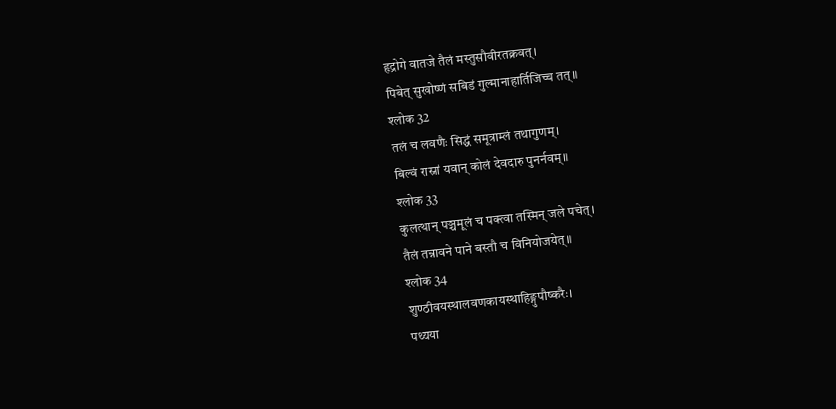हृद्रोगे वातजे तैलं मस्तुसौवीरतक्रवत्।
पिबेत् सुखोष्णं सबिडं गुल्मानाहार्तिजिच्च तत्॥
श्लोक 32
तलं च लवणैः सिद्धं समूत्राम्लं तथागुणम्।
बिल्वं रास्नां यवान् कोलं देवदारु पुनर्नवम्॥
श्लोक 33
कुलत्थान् पञ्चमूलं च पक्त्वा तस्मिन् जले पचेत्।
तैलं तन्नावने पाने बस्तौ च विनियोजयेत्॥
श्लोक 34
शुण्ठीवयस्थालवणकायस्थाहिङ्गुपौष्करैः।
पथ्यया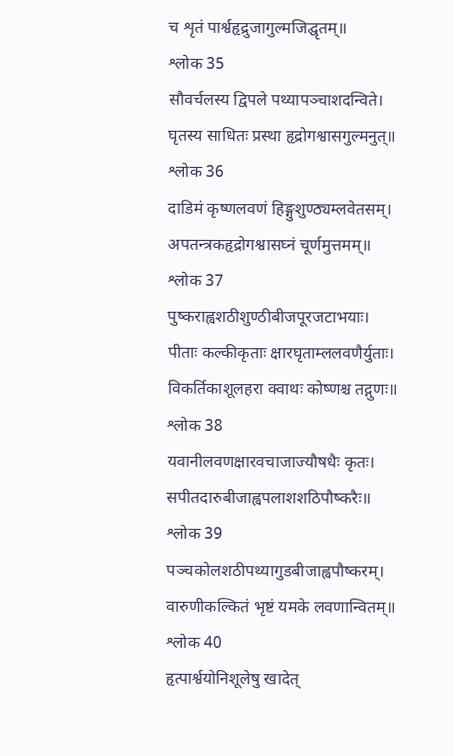च शृतं पार्श्वहृद्रुजागुल्मजिद्घृतम्॥
श्लोक 35
सौवर्चलस्य द्विपले पथ्यापञ्चाशदन्विते।
घृतस्य साधितः प्रस्था हृद्रोगश्वासगुल्मनुत्॥
श्लोक 36
दाडिमं कृष्णलवणं हिङ्गुशुण्ठ्यम्लवेतसम्।
अपतन्त्रकहृद्रोगश्वासघ्नं चूर्णमुत्तमम्॥
श्लोक 37
पुष्कराह्वशठीशुण्ठीबीजपूरजटाभयाः।
पीताः कल्कीकृताः क्षारघृताम्ललवणैर्युताः।
विकर्तिकाशूलहरा क्वाथः कोष्णश्च तद्गुणः॥
श्लोक 38
यवानीलवणक्षारवचाजाज्यौषधैः कृतः।
सपीतदारुबीजाह्वपलाशशठिपौष्करैः॥
श्लोक 39
पञ्चकोलशठीपथ्यागुडबीजाह्वपौष्करम्।
वारुणीकल्कितं भृष्टं यमके लवणान्वितम्॥
श्लोक 40
हृत्पार्श्वयोनिशूलेषु खादेत्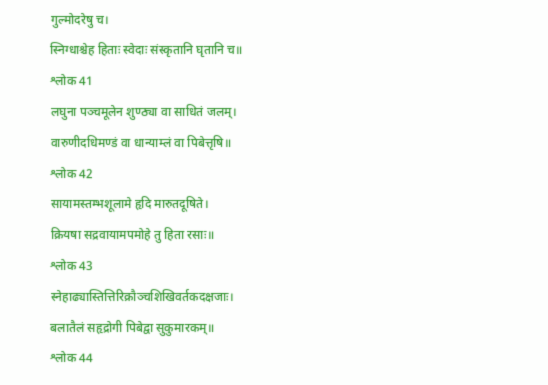गुल्मोदरेषु च।
स्निग्धाश्चेह हिताः स्वेदाः संस्कृतानि घृतानि च॥
श्लोक 41
लघुना पञ्चमूलेन शुण्ठ्या वा साधितं जलम्।
वारुणीदधिमण्डं वा धान्याम्लं वा पिबेत्तृषि॥
श्लोक 42
सायामस्तम्भशूलामे हृदि मारुतदूषिते।
क्रियषा सद्रवायामपमोहे तु हिता रसाः॥
श्लोक 43
स्नेहाढ्यास्तित्तिरिक्रौञ्चशिखिवर्तकदक्षजाः।
बलातैलं सहृद्रोगी पिबेद्वा सुकुमारकम्॥
श्लोक 44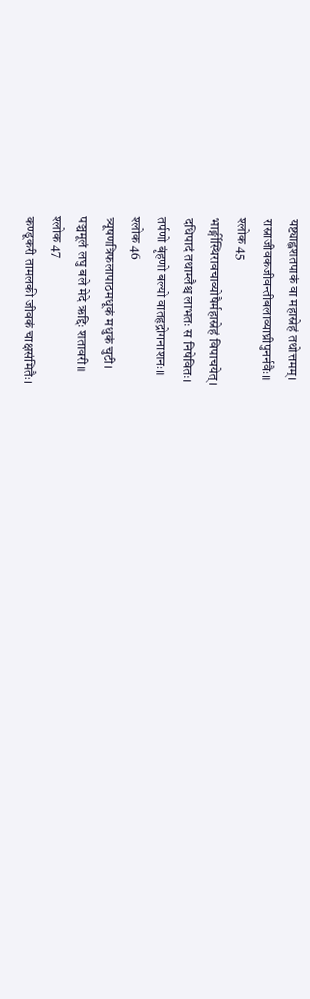यष्ट्याह्वशतपाकं वा महास्नेहं तथोत्तमम्।
रास्नाजीवकजीवन्तीबलाव्याघ्रीपुनर्नवैः॥
श्लोक 45
भार्ङ्गीस्थिरावचाव्योषैर्महास्नेहं विपाचयेत्।
दधिपादं तथाम्लैश्च लाभतः स निषेवितः।
तर्पणो बृंहणो बल्यो वातहृद्रोगनाशनः॥
श्लोक 46
त्र्यूषणत्रिफलापाठमधूकं मधुकं चुटी।
पञ्चमूलं लघु बले मेदे ऋद्दिः शतावरी॥
श्लोक 47
कण्डूकरी तामलकी जीवकं चाक्षसंमितैः।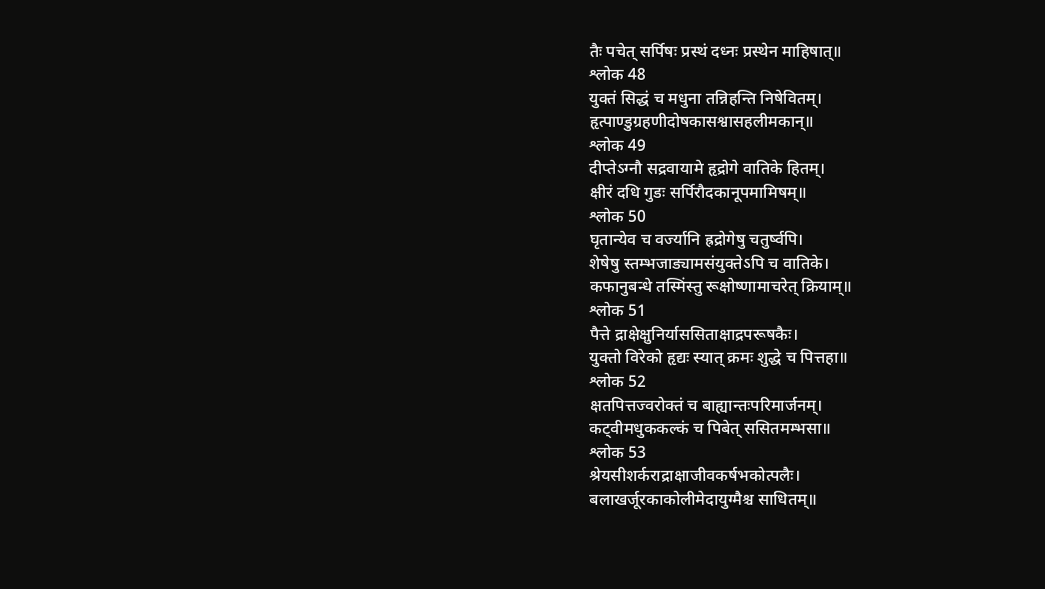तैः पचेत् सर्पिषः प्रस्थं दध्नः प्रस्थेन माहिषात्॥
श्लोक 48
युक्तं सिद्धं च मधुना तन्निहन्ति निषेवितम्।
हृत्पाण्डुग्रहणीदोषकासश्वासहलीमकान्॥
श्लोक 49
दीप्तेऽग्नौ सद्रवायामे हृद्रोगे वातिके हितम्।
क्षीरं दधि गुडः सर्पिरौदकानूपमामिषम्॥
श्लोक 50
घृतान्येव च वर्ज्यानि ह्रद्रोगेषु चतुर्ष्वपि।
शेषेषु स्तम्भजाड्यामसंयुक्तेऽपि च वातिके।
कफानुबन्धे तस्मिंस्तु रूक्षोष्णामाचरेत् क्रियाम्॥
श्लोक 51
पैत्ते द्राक्षेक्षुनिर्याससिताक्षाद्रपरूषकैः।
युक्तो विरेको हृद्यः स्यात् क्रमः शुद्धे च पित्तहा॥
श्लोक 52
क्षतपित्तज्वरोक्तं च बाह्यान्तःपरिमार्जनम्।
कट्वीमधुककल्कं च पिबेत् ससितमम्भसा॥
श्लोक 53
श्रेयसीशर्कराद्राक्षाजीवकर्षभकोत्पलैः।
बलाखर्जूरकाकोलीमेदायुग्मैश्च साधितम्॥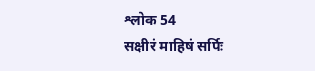श्लोक 54
सक्षीरं माहिषं सर्पिः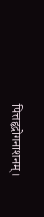पित्तहृद्रोगनाशनम्।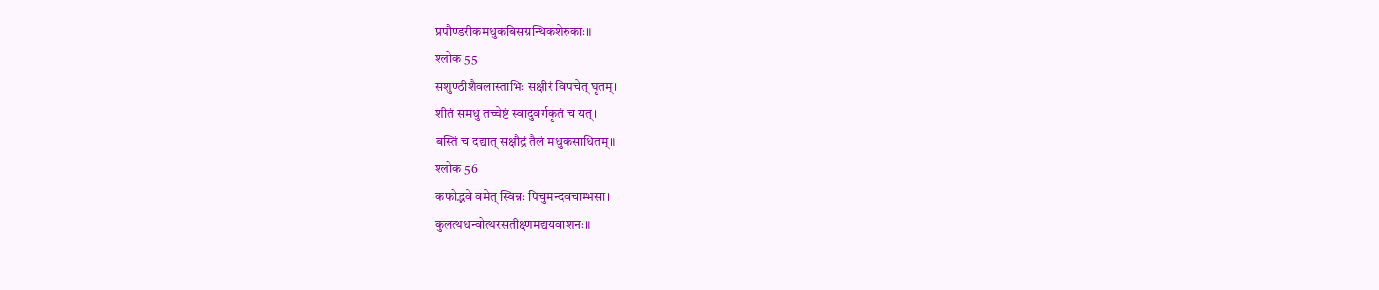प्रपौण्डरीकमधुकबिसग्रन्थिकशेरुकाः॥
श्लोक 55
सशुण्ठीशैवलास्ताभिः सक्षीरं विपचेत् घृतम्।
शीतं समधु तच्चेष्टं स्वादुवर्गकृतं च यत्।
बस्तिं च दद्यात् सक्षौद्रं तैलं मधुकसाधितम्॥
श्लोक 56
कफोद्भवे वमेत् स्विन्नः पिचुमन्दवचाम्भसा।
कुलत्थधन्वोत्थरसतीक्ष्णमद्ययवाशनः॥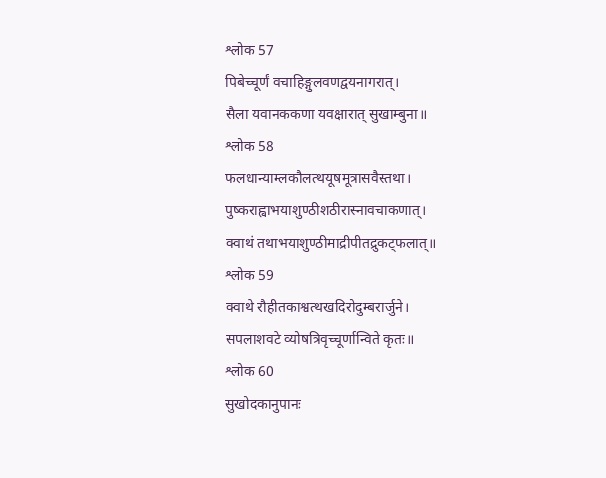श्लोक 57
पिबेच्चूर्णं वचाहिङ्गुलवणद्वयनागरात्।
सैला यवानककणा यवक्षारात् सुखाम्बुना॥
श्लोक 58
फलधान्याम्लकौलत्थयूषमूत्रासवैस्तथा।
पुष्कराह्वाभयाशुण्ठीशठीरास्नावचाकणात्।
क्वाथं तथाभयाशुण्ठीमाद्रीपीतद्रुकट्फलात्॥
श्लोक 59
क्वाथे रौहीतकाश्वत्थखदिरोदुम्बरार्जुने।
सपलाशवटे व्योषत्रिवृच्चूर्णान्विते कृतः॥
श्लोक 60
सुखोदकानुपानः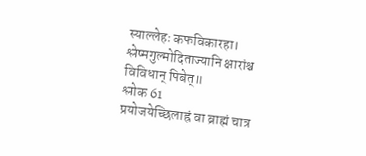स्याल्लेहः कफविकारहा।
श्लेष्मगुल्मोदिताज्यानि क्षारांश्च विविधान् पिबेत्॥
श्लोक 61
प्रयोजयेच्छिलाह्रं वा ब्राह्मं चात्र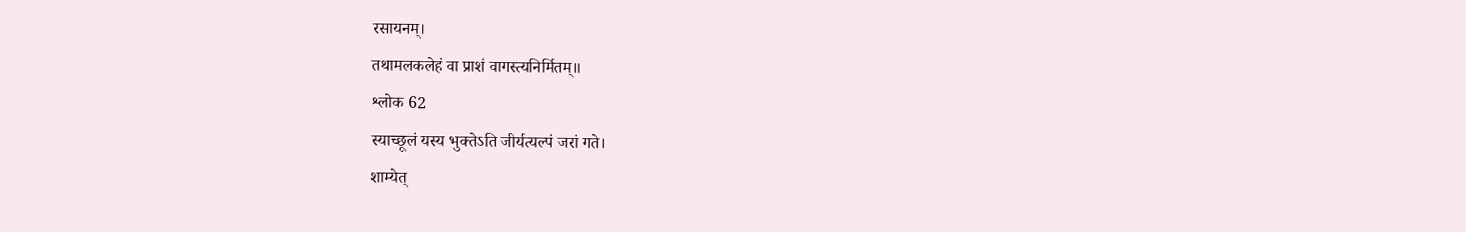रसायनम्।
तथामलकलेहं वा प्राशं वागस्त्यनिर्मितम्॥
श्लोक 62
स्याच्छूलं यस्य भुक्तेऽति जीर्यत्यल्पं जरां गते।
शाम्येत्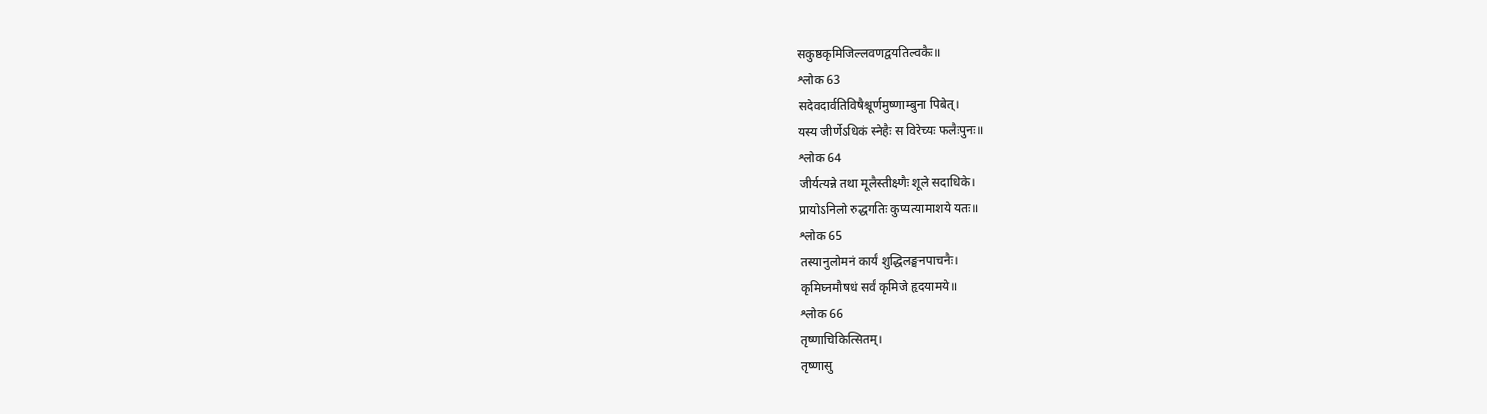सकुष्ठकृमिजिल्लवणद्वयतिल्वकैः॥
श्लोक 63
सदेवदार्वतिविषैश्चूर्णमुष्णाम्बुना पिबेत्।
यस्य जीर्णेऽधिकं स्नेहैः स विरेच्यः फलैःपुनः॥
श्लोक 64
जीर्यत्यन्ने तथा मूलैस्तीक्ष्णैः शूले सदाधिके।
प्रायोऽनिलो रुद्धगतिः कुप्यत्यामाशये यतः॥
श्लोक 65
तस्यानुलोमनं कार्यं शुद्धिलङ्घनपाचनैः।
कृमिघ्नमौषधं सर्वं कृमिजे हृदयामये॥
श्लोक 66
तृष्णाचिकित्सितम्।
तृष्णासु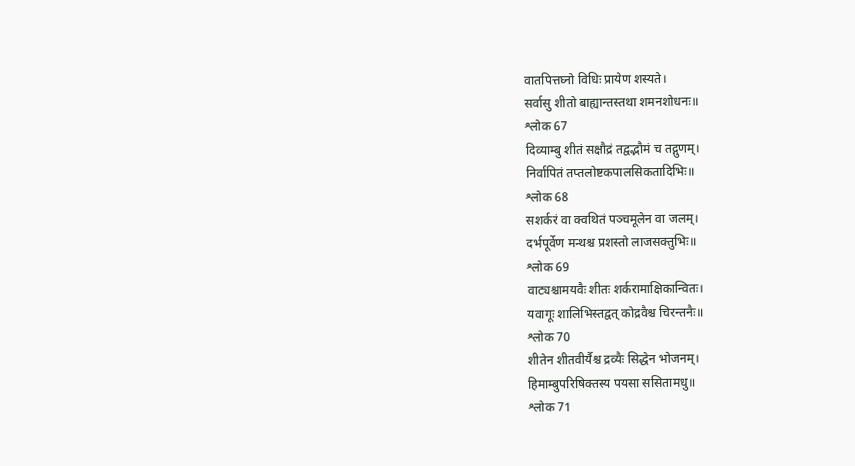वातपित्तघ्नो विधिः प्रायेण शस्यते।
सर्वासु शीतो बाह्यान्तस्तथा शमनशोधनः॥
श्लोक 67
दिव्याम्बु शीतं सक्षौद्रं तद्वद्भौमं च तद्गुणम्।
निर्वापितं तप्तलोष्टकपालसिकतादिभिः॥
श्लोक 68
सशर्करं वा क्वथितं पञ्चमूलेन वा जलम्।
दर्भपूर्वेण मन्थश्च प्रशस्तो लाजसक्तुभिः॥
श्लोक 69
वाट्यश्चामयवैः शीतः शर्करामाक्षिकान्वितः।
यवागूः शालिभिस्तद्वत् कोद्रवैश्च चिरन्तनैः॥
श्लोक 70
शीतेन शीतवीर्यैश्च द्रव्यैः सिद्धेन भोजनम्।
हिमाम्बुपरिषिक्तस्य पयसा ससितामधु॥
श्लोक 71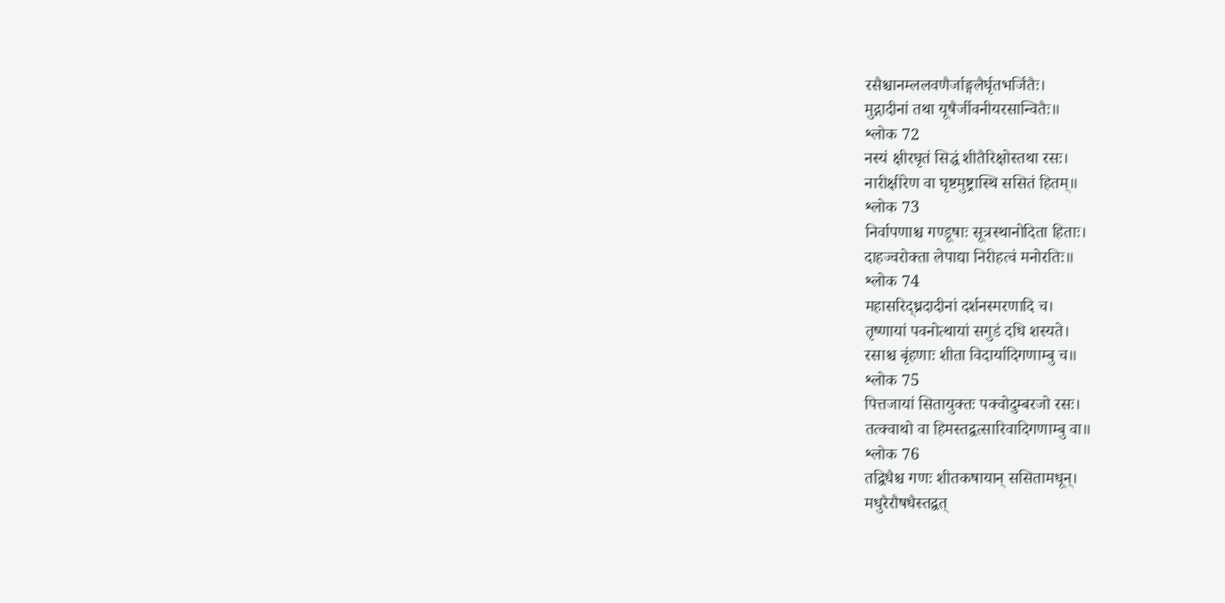रसैश्चानम्ललवणैर्जाङ्गलैर्घृतभर्जितैः।
मुद्गादीनां तथा यूषैर्जीवनीयरसान्वितैः॥
श्लोक 72
नस्यं क्षीरघृतं सिद्धं शीतैरिक्षोस्तथा रसः।
नारीक्षीरेण वा घृष्टमुष्ट्रास्थि ससितं हितम्॥
श्लोक 73
निर्वापणाश्च गण्डूषाः सूत्रस्थानोदिता हिताः।
दाहज्वरोक्ता लेपाद्या निरीहत्वं मनोरतिः॥
श्लोक 74
महासरिद्ध्रदादीनां दर्शनस्मरणादि च।
तृष्णायां पवनोत्थायां सगुडं दधि शस्यते।
रसाश्च बृंहणाः शीता विदार्यादिगणाम्बु च॥
श्लोक 75
पित्तजायां सितायुक्तः पक्वोदुम्बरजो रसः।
तत्क्वाथो वा हिमस्तद्वत्सारिवादिगणाम्बु वा॥
श्लोक 76
तद्विधैश्च गणः शीतकषायान् ससितामधून्।
मधुरैरौषधैस्तद्वत्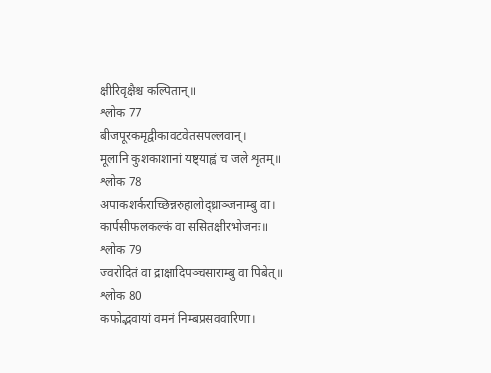क्षीरिवृक्षैश्च कल्पितान्॥
श्लोक 77
बीजपूरकमृद्वीकावटवेतसपल्लवान्।
मूलानि कुशकाशानां यष्ट्याह्वं च जले शृतम्॥
श्लोक 78
अपाकशर्कराच्छिन्नरुहालोद्ध्राञ्जनाम्बु वा।
कार्पसीफलकल्कं वा ससितक्षीरभोजनः॥
श्लोक 79
ज्वरोदितं वा द्राक्षादिपञ्चसाराम्बु वा पिबेत्॥
श्लोक 80
कफोद्भवायां वमनं निम्बप्रसववारिणा।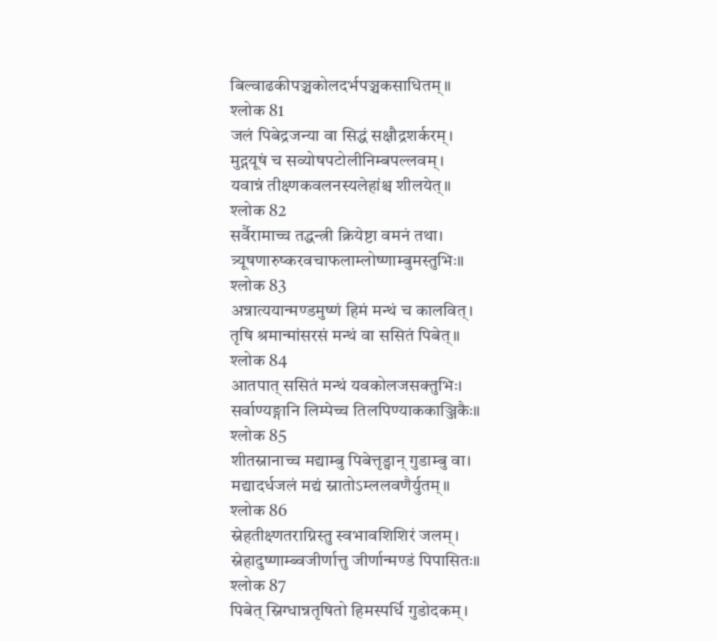बिल्वाढकीपञ्चकोलदर्भपञ्चकसाधितम्॥
श्लोक 81
जलं पिबेद्रजन्या वा सिद्धं सक्षौद्रशर्करम्।
मुद्गयूषं च सव्योषपटोलीनिम्बपल्लवम्।
यवान्नं तीक्ष्णकवलनस्यलेहांश्च शीलयेत्॥
श्लोक 82
सर्वैरामाच्च तद्धन्त्री क्रियेष्टा वमनं तथा।
त्र्यूषणारुष्करवचाफलाम्लोष्णाम्बुमस्तुभिः॥
श्लोक 83
अन्नात्ययान्मण्डमुष्णं हिमं मन्थं च कालवित्।
तृषि श्रमान्मांसरसं मन्थं वा ससितं पिबेत्॥
श्लोक 84
आतपात् ससितं मन्थं यवकोलजसक्तुभिः।
सर्वाण्यङ्गानि लिम्पेच्च तिलपिण्याककाञ्जिकैः॥
श्लोक 85
शीतस्नानाच्च मद्याम्बु पिबेत्तृड्वान् गुडाम्बु वा।
मद्यादर्धजलं मद्यं स्नातोऽम्ललवणैर्युतम्॥
श्लोक 86
स्नेहतीक्ष्णतराग्निस्तु स्वभावशिशिरं जलम्।
स्नेहादुष्णाम्ब्वजीर्णात्तु जीर्णान्मण्डं पिपासितः॥
श्लोक 87
पिबेत् स्निग्धान्नतृषितो हिमस्पर्धि गुडोदकम्।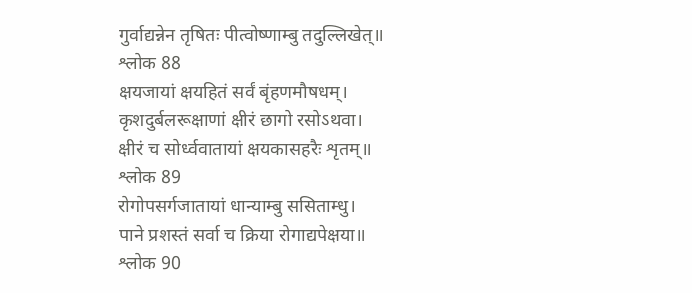गुर्वाद्यन्नेन तृषितः पीत्वोष्णाम्बु तदुल्लिखेत्॥
श्लोक 88
क्षयजायां क्षयहितं सर्वं बृंहणमौषधम्।
कृशदुर्बलरूक्षाणां क्षीरं छागो रसोऽथवा।
क्षीरं च सोर्ध्ववातायां क्षयकासहरैः शृतम्॥
श्लोक 89
रोगोपसर्गजातायां धान्याम्बु ससिताम्धु।
पाने प्रशस्तं सर्वा च क्रिया रोगाद्यपेक्षया॥
श्लोक 90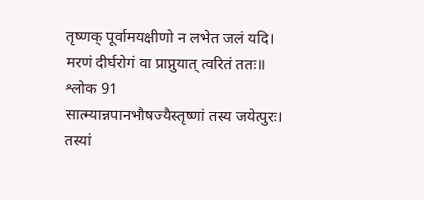तृष्णक् पूर्वामयक्षीणो न लभेत जलं यदि।
मरणं दीर्घरोगं वा प्राप्नुयात् त्वरितं ततः॥
श्लोक 91
सात्म्यान्नपानभौषज्यैस्तृष्णां तस्य जयेत्पुरः।
तस्यां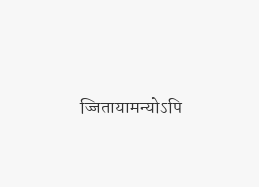ज्जितायामन्योऽपि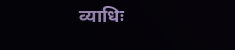व्याधिः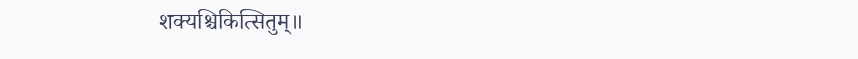शक्यश्चिकित्सितुम्॥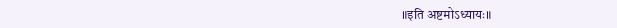॥इति अष्टमोऽध्यायः॥